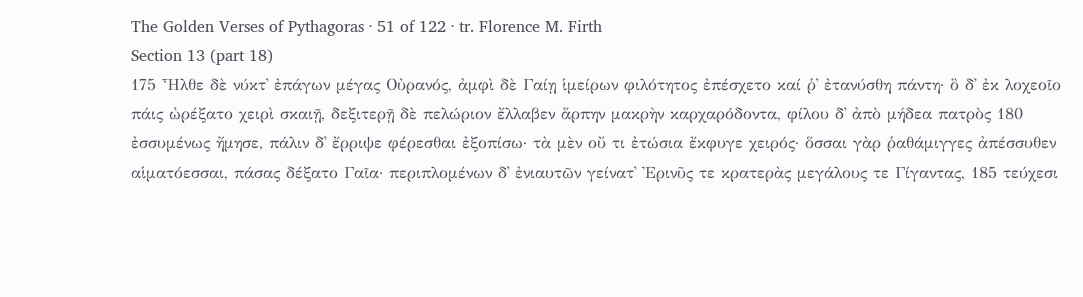The Golden Verses of Pythagoras · 51 of 122 · tr. Florence M. Firth
Section 13 (part 18)
175 Ἦλθε δὲ νύκτ᾽ ἐπάγων μέγας Οὐρανός, ἀμφὶ δὲ Γαίῃ ἱμείρων φιλότητος ἐπέσχετο καί ῥ᾽ ἐτανύσθη πάντη· ὃ δ᾽ ἐκ λοχεοῖο πάις ὠρέξατο χειρὶ σκαιῇ, δεξιτερῇ δὲ πελώριον ἔλλαβεν ἅρπην μακρὴν καρχαρόδοντα, φίλου δ᾽ ἀπὸ μήδεα πατρὸς 180 ἐσσυμένως ἤμησε, πάλιν δ᾽ ἔρριψε φέρεσθαι ἐξοπίσω· τὰ μὲν οὔ τι ἐτώσια ἔκφυγε χειρός· ὅσσαι γὰρ ῥαθάμιγγες ἀπέσσυθεν αἱματόεσσαι, πάσας δέξατο Γαῖα· περιπλομένων δ᾽ ἐνιαυτῶν γείνατ᾽ Ἐρινῦς τε κρατερὰς μεγάλους τε Γίγαντας, 185 τεύχεσι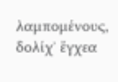λαμπομένους, δολίχ᾽ ἔγχεα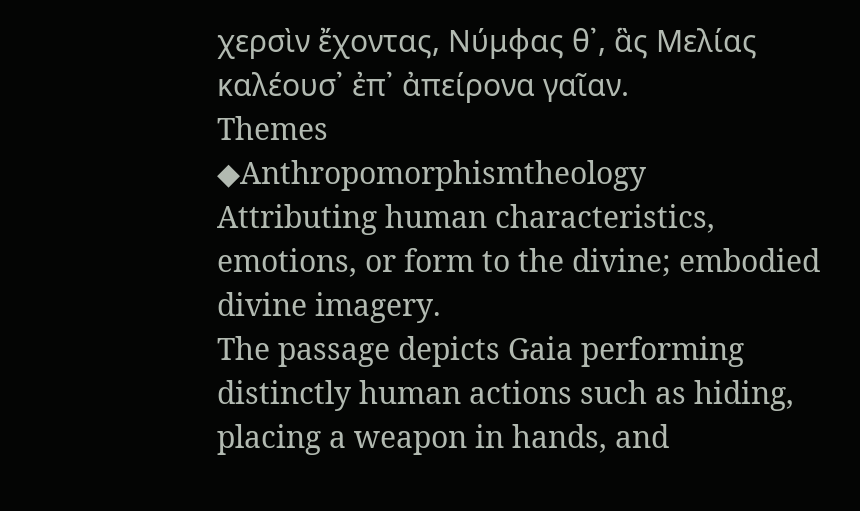χερσὶν ἔχοντας, Νύμφας θ᾽, ἃς Μελίας καλέουσ᾽ ἐπ᾽ ἀπείρονα γαῖαν.
Themes
◆Anthropomorphismtheology
Attributing human characteristics, emotions, or form to the divine; embodied divine imagery.
The passage depicts Gaia performing distinctly human actions such as hiding, placing a weapon in hands, and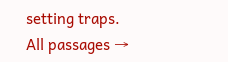setting traps.
All passages →